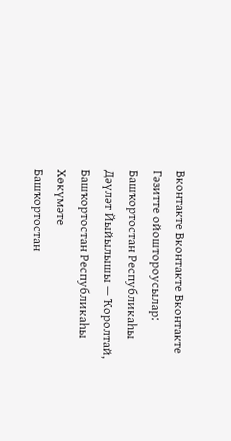Вконтакте Вконтакте Вконтакте
Гәзитте ойоштороусылар:
Башҡортостан Республикаһы
Дәүләт Йыйылышы — Ҡоролтай,
Башҡортостан Республикаһы Хөкүмәте
Башҡортостан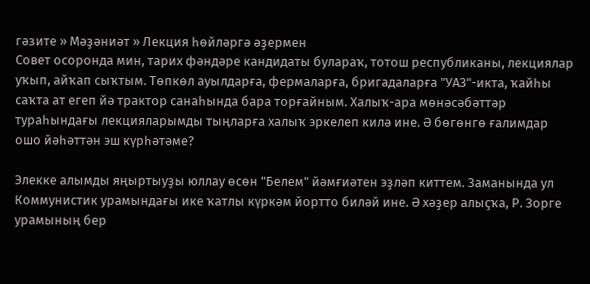гәзите » Мәҙәниәт » Лекция һөйләргә әҙермен
Совет осоронда мин, тарих фәндәре кандидаты булараҡ, тотош республиканы, лекциялар уҡып, айҡап сыҡтым. Төпкөл ауылдарға, фермаларға, бригадаларға "УАЗ"-икта, ҡайһы саҡта ат егеп йә трактор санаһында бара торғайным. Халыҡ-ара мөнәсәбәттәр тураһындағы лекцияларымды тыңларға халыҡ эркелеп килә ине. Ә бөгөнгө ғалимдар ошо йәһәттән эш күрһәтәме?

Элекке алымды яңыртыуҙы юллау өсөн "Белем" йәмғиәтен эҙләп киттем. Заманында ул Коммунистик урамындағы ике ҡатлы күркәм йортто биләй ине. Ә хәҙер алыҫҡа, Р. Зорге урамының бер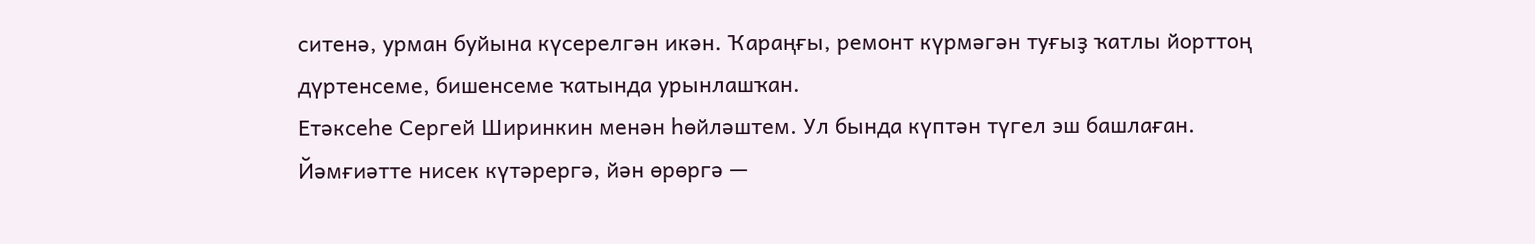ситенә, урман буйына күсерелгән икән. Ҡараңғы, ремонт күрмәгән туғыҙ ҡатлы йорттоң дүртенсеме, бишенсеме ҡатында урынлашҡан.
Етәксеһе Сергей Ширинкин менән һөйләштем. Ул бында күптән түгел эш башлаған. Йәмғиәтте нисек күтәрергә, йән өрөргә —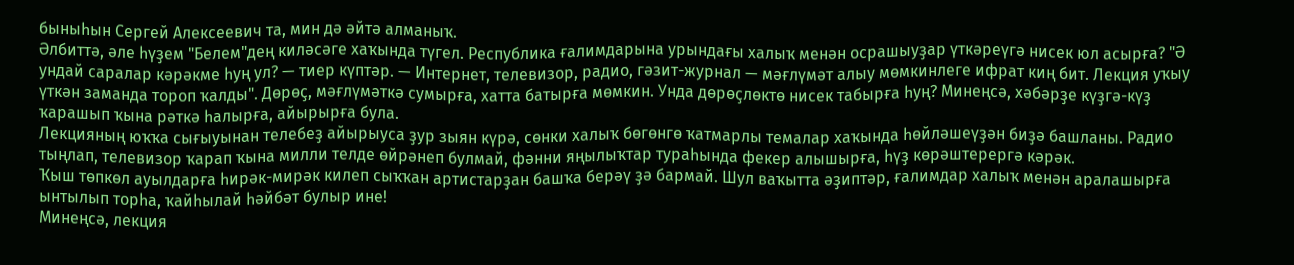быныһын Сергей Алексеевич та, мин дә әйтә алманыҡ.
Әлбиттә, әле һүҙем "Белем"дең киләсәге хаҡында түгел. Республика ғалимдарына урындағы халыҡ менән осрашыуҙар үткәреүгә нисек юл асырға? "Ә ундай саралар кәрәкме һуң ул? — тиер күптәр. — Интернет, телевизор, радио, гәзит-журнал — мәғлүмәт алыу мөмкинлеге ифрат киң бит. Лекция уҡыу үткән заманда тороп ҡалды". Дөрөҫ, мәғлүмәткә сумырға, хатта батырға мөмкин. Унда дөрөҫлөктө нисек табырға һуң? Минеңсә, хәбәрҙе күҙгә-күҙ ҡарашып ҡына рәткә һалырға, айырырға була.
Лекцияның юҡҡа сығыуынан телебеҙ айырыуса ҙур зыян күрә, сөнки халыҡ бөгөнгө ҡатмарлы темалар хаҡында һөйләшеүҙән биҙә башланы. Радио тыңлап, телевизор ҡарап ҡына милли телде өйрәнеп булмай, фәнни яңылыҡтар тураһында фекер алышырға, һүҙ көрәштерергә кәрәк.
Ҡыш төпкөл ауылдарға һирәк-мирәк килеп сыҡҡан артистарҙан башҡа берәү ҙә бармай. Шул ваҡытта әҙиптәр, ғалимдар халыҡ менән аралашырға ынтылып торһа, ҡайһылай һәйбәт булыр ине!
Минеңсә, лекция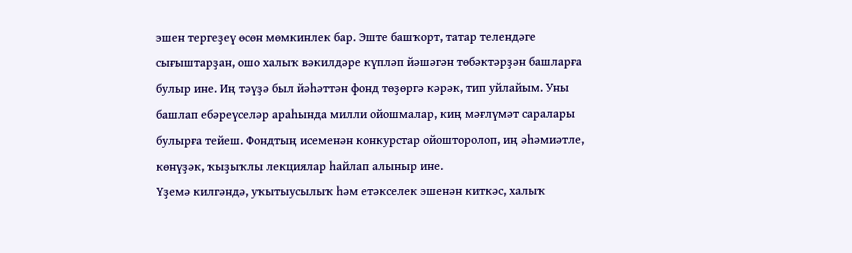эшен тергеҙеү өсөн мөмкинлек бар. Эште башҡорт, татар телендәге сығыштарҙан, ошо халыҡ вәкилдәре күпләп йәшәгән төбәктәрҙән башларға булыр ине. Иң тәүҙә был йәһәттән фонд төҙөргә кәрәк, тип уйлайым. Уны башлап ебәреүселәр араһында милли ойошмалар, киң мәғлүмәт саралары булырға тейеш. Фондтың исеменән конкурстар ойошторолоп, иң әһәмиәтле, көнүҙәк, ҡыҙыҡлы лекциялар һайлап алыныр ине.
Үҙемә килгәндә, уҡытыусылыҡ һәм етәкселек эшенән киткәс, халыҡ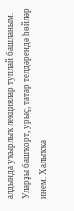алдында уҡырлыҡ лекциялар туплай башланым. Уларҙы башҡорт, урыҫ, татар телдәрендә һөйләр инем. Халыҡҡа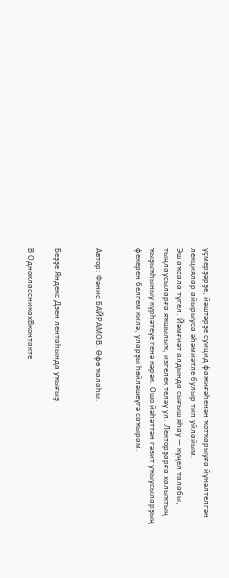үҫмерҙәрҙе, йәштәрҙе суицид фажиғәһенән ҡотҡарыуға йүнәлтелгән лекциялар айырыуса әһәмиәтле булыр тип уйлайым.
Эш аҡсала түгел. Йәмғиәт алдында сығыш яһау — күңел талабы, тыңлаусыларға яҡшылыҡ, изгелек теләү ул. Лекторҙарға халыҡтың ҡыҙыҡһыныу күрһәтеүе генә кәрәк. Ошо йәһәттән гәзит уҡыусыларҙың фекерен белгем килә, уларҙы һөйләшеүгә саҡырам.


Автор: Фәнис БАЙРАМОВ. Өфө ҡалаһы.


Беҙҙе Яндекс Дзен лентаһында уҡығыҙ

В ОдноклассникахВконтакте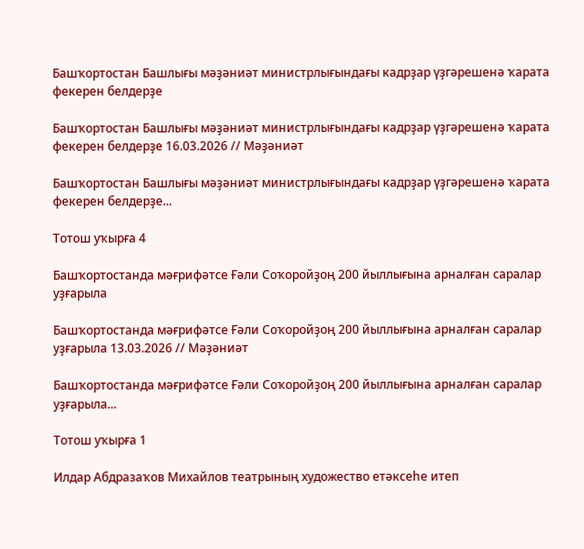Башҡортостан Башлығы мәҙәниәт министрлығындағы кадрҙар үҙгәрешенә ҡарата фекерен белдерҙе

Башҡортостан Башлығы мәҙәниәт министрлығындағы кадрҙар үҙгәрешенә ҡарата фекерен белдерҙе 16.03.2026 // Мәҙәниәт

Башҡортостан Башлығы мәҙәниәт министрлығындағы кадрҙар үҙгәрешенә ҡарата фекерен белдерҙе...

Тотош уҡырға 4

Башҡортостанда мәғрифәтсе Ғәли Соҡоройҙоң 200 йыллығына арналған саралар уҙғарыла

Башҡортостанда мәғрифәтсе Ғәли Соҡоройҙоң 200 йыллығына арналған саралар уҙғарыла 13.03.2026 // Мәҙәниәт

Башҡортостанда мәғрифәтсе Ғәли Соҡоройҙоң 200 йыллығына арналған саралар уҙғарыла...

Тотош уҡырға 1

Илдар Абдразаҡов Михайлов театрының художество етәксеһе итеп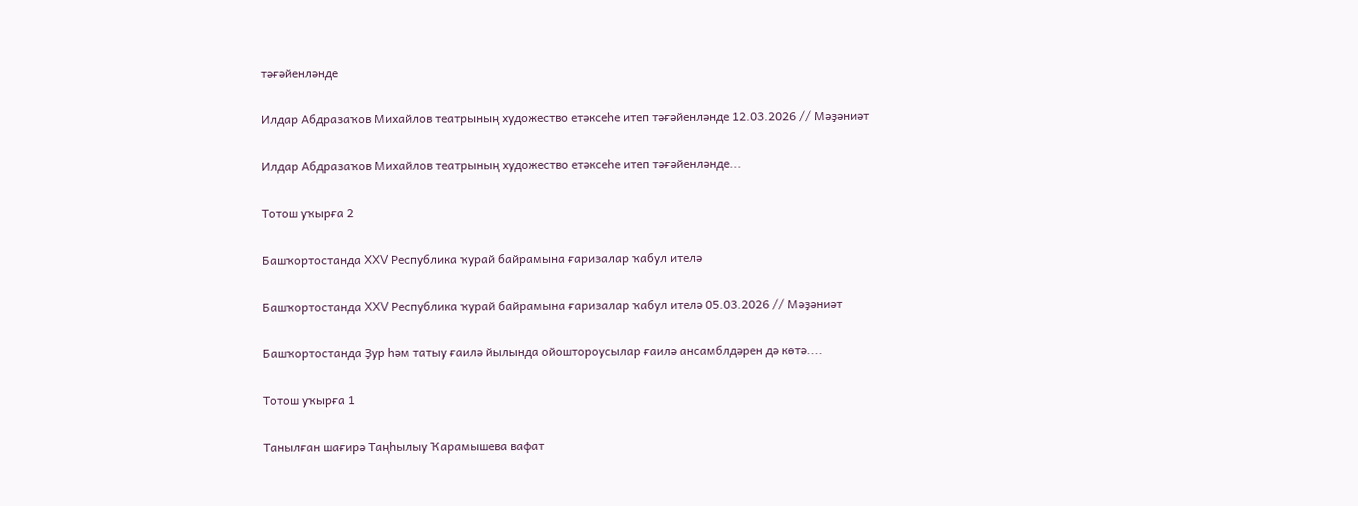тәғәйенләнде

Илдар Абдразаҡов Михайлов театрының художество етәксеһе итеп тәғәйенләнде 12.03.2026 // Мәҙәниәт

Илдар Абдразаҡов Михайлов театрының художество етәксеһе итеп тәғәйенләнде...

Тотош уҡырға 2

Башҡортостанда XXV Республика ҡурай байрамына ғаризалар ҡабул ителә

Башҡортостанда XXV Республика ҡурай байрамына ғаризалар ҡабул ителә 05.03.2026 // Мәҙәниәт

Башҡортостанда Ҙур һәм татыу ғаилә йылында ойоштороусылар ғаилә ансамблдәрен дә көтә....

Тотош уҡырға 1

Танылған шағирә Таңһылыу Ҡарамышева вафат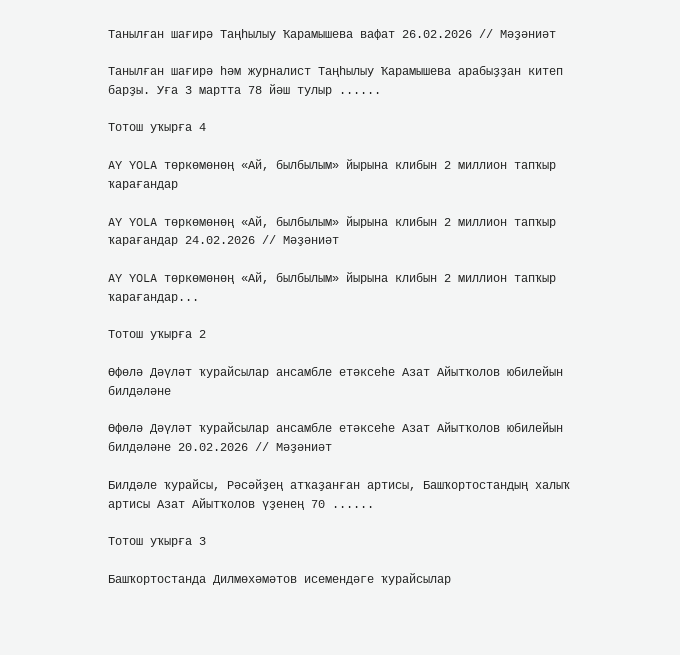Танылған шағирә Таңһылыу Ҡарамышева вафат 26.02.2026 // Мәҙәниәт

Танылған шағирә һәм журналист Таңһылыу Ҡарамышева арабыҙҙан китеп барҙы. Уға 3 мартта 78 йәш тулыр ......

Тотош уҡырға 4

AY YOLA төркөмөнөң «Ай, былбылым» йырына клибын 2 миллион тапҡыр ҡарағандар

AY YOLA төркөмөнөң «Ай, былбылым» йырына клибын 2 миллион тапҡыр ҡарағандар 24.02.2026 // Мәҙәниәт

AY YOLA төркөмөнөң «Ай, былбылым» йырына клибын 2 миллион тапҡыр ҡарағандар...

Тотош уҡырға 2

Өфөлә Дәүләт ҡурайсылар ансамбле етәксеһе Азат Айытҡолов юбилейын билдәләне

Өфөлә Дәүләт ҡурайсылар ансамбле етәксеһе Азат Айытҡолов юбилейын билдәләне 20.02.2026 // Мәҙәниәт

Билдәле ҡурайсы, Рәсәйҙең атҡаҙанған артисы, Башҡортостандың халыҡ артисы Азат Айытҡолов үҙенең 70 ......

Тотош уҡырға 3

Башҡортостанда Дилмөхәмәтов исемендәге ҡурайсылар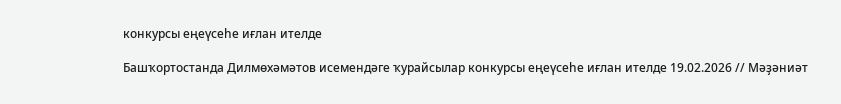конкурсы еңеүсеһе иғлан ителде

Башҡортостанда Дилмөхәмәтов исемендәге ҡурайсылар конкурсы еңеүсеһе иғлан ителде 19.02.2026 // Мәҙәниәт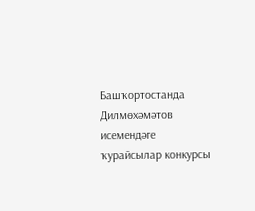Башҡортостанда Дилмөхәмәтов исемендәге ҡурайсылар конкурсы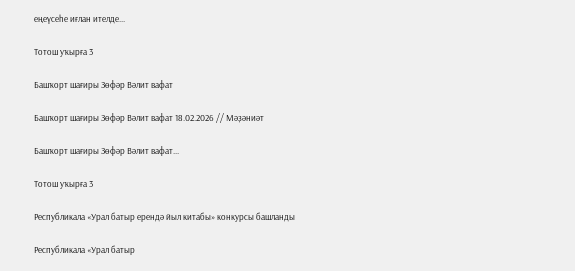еңеүсеһе иғлан ителде...

Тотош уҡырға 3

Башҡорт шағиры Зөфәр Вәлит вафат

Башҡорт шағиры Зөфәр Вәлит вафат 18.02.2026 // Мәҙәниәт

Башҡорт шағиры Зөфәр Вәлит вафат...

Тотош уҡырға 3

Республикала «Урал батыр ерендә йыл китабы» конкурсы башланды

Республикала «Урал батыр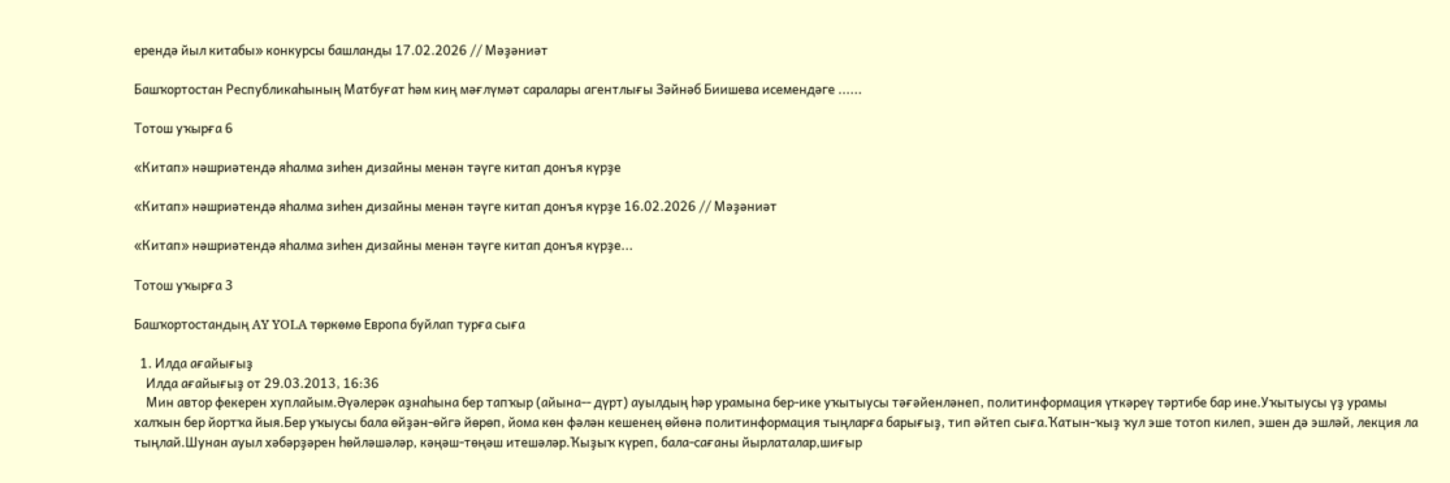ерендә йыл китабы» конкурсы башланды 17.02.2026 // Мәҙәниәт

Башҡортостан Республикаһының Матбуғат һәм киң мәғлүмәт саралары агентлығы Зәйнәб Биишева исемендәге ......

Тотош уҡырға 6

«Китап» нәшриәтендә яһалма зиһен дизайны менән тәүге китап донъя күрҙе

«Китап» нәшриәтендә яһалма зиһен дизайны менән тәүге китап донъя күрҙе 16.02.2026 // Мәҙәниәт

«Китап» нәшриәтендә яһалма зиһен дизайны менән тәүге китап донъя күрҙе...

Тотош уҡырға 3

Башҡортостандың AY YOLA төркөмө Европа буйлап турға сыға

  1. Илда ағайығыҙ
    Илда ағайығыҙ от 29.03.2013, 16:36
    Мин автор фекерен хуплайым.Әүәлерәк аҙнаһына бер тапҡыр (айына-- дүрт) ауылдың һәр урамына бер-ике уҡытыусы тәғәйенләнеп, политинформация үткәреү тәртибе бар ине.Уҡытыусы үҙ урамы халҡын бер йортҡа йыя.Бер уҡыусы бала өйҙән-өйгә йөрөп, йома көн фәлән кешенең өйөнә политинформация тыңларға барығыҙ, тип әйтеп сыға.Ҡатын-ҡыҙ ҡул эше тотоп килеп, эшен дә эшләй, лекция ла тыңлай.Шунан ауыл хәбәрҙәрен һөйләшәләр, кәңәш-төңәш итешәләр.Ҡыҙыҡ күреп, бала-сағаны йырлаталар,шиғыр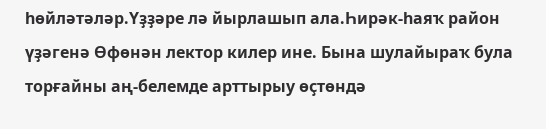һөйләтәләр.Үҙҙәре лә йырлашып ала.Һирәк-һаяҡ район үҙәгенә Өфөнән лектор килер ине. Бына шулайыраҡ була торғайны аң-белемде арттырыу өҫтөндә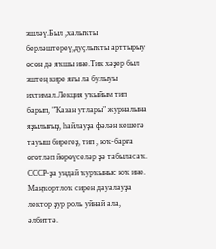эшләү.Был ,халыҡты берләштереү,дуҫлыҡты арттырыу өсөн дә яҡшы ине.Тик хәҙер был эштең кире яғы ла булыуы ихтимал.Лекция уҡыйым тип барып, "Ҡазан утлары" журналына яҙылығыҙ, һайлауҙа фәлән кешегә тауыш бирегеҙ, тип , юҡ-барға өгөтләп йөрөүселәр ҙә табыласаҡ. СССР-ҙа ундай ҡурҡыныс юҡ ине. Маңҡортлоҡ сирен дауалауҙа лектор ҙур роль уйнай ала, әлбиттә.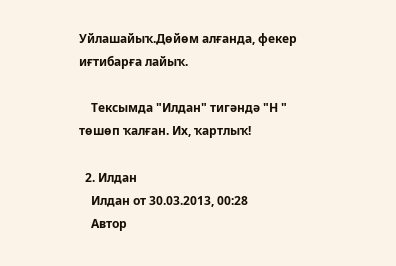Уйлашайыҡ.Дөйөм алғанда, фекер иғтибарға лайыҡ.

    Тексымда "Илдан" тигәндә "Н " төшөп ҡалған. Их, ҡартлыҡ!

  2. Илдан
    Илдан от 30.03.2013, 00:28
    Автор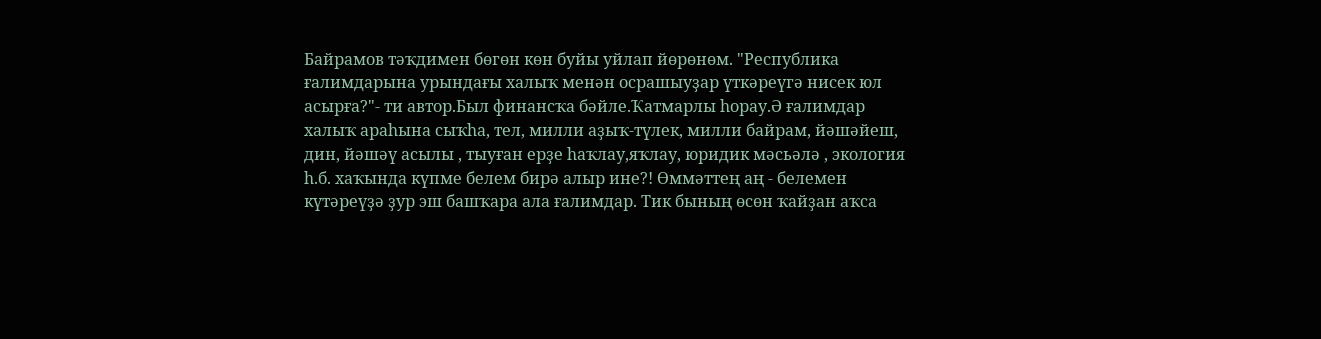Байрамов тәҡдимен бөгөн көн буйы уйлап йөрөнөм. "Республика ғалимдарына урындағы халыҡ менән осрашыуҙар үткәреүгә нисек юл асырға?"- ти автор.Был финансҡа бәйле.Ҡатмарлы һорау.Ә ғалимдар халыҡ араһына сыҡһа, тел, милли аҙыҡ-түлек, милли байрам, йәшәйеш, дин, йәшәү асылы , тыуған ерҙе һаҡлау,яҡлау, юридик мәсьәлә , экология һ.б. хаҡында күпме белем бирә алыр ине?! Өммәттең аң - белемен күтәреүҙә ҙур эш башҡара ала ғалимдар. Тик бының өсөн ҡайҙан аҡса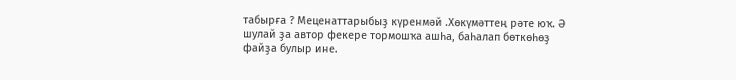табырға ? Меценаттарыбыҙ күренмәй .Хөкүмәттең рәте юҡ. Ә шулай ҙа автор фекере тормошҡа ашһа, баһалап бөткөһөҙ файҙа булыр ине.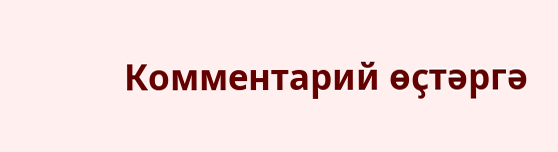Комментарий өҫтәргә